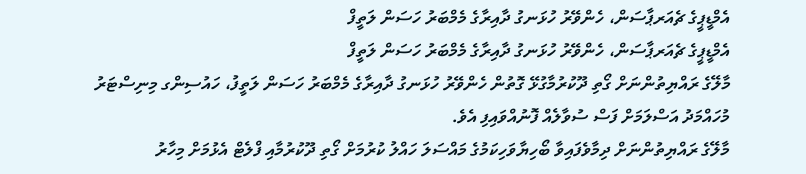އެމްޑީޕީގެ ޗެއަރޕާސަން، ހެންވޭރު ހުޅަނގު ދާއިރާގެ މެމްބަރު ހަސަން ލަތީފް
އެމްޑީޕީގެ ޗެއަރޕާސަން، ހެންވޭރު ހުޅަނގު ދާއިރާގެ މެމްބަރު ހަސަން ލަތީފް
މާލޭގެ ރައްޔިތުންނަށް ގޯތި ދޫކުރުމާގުޅޭ ގޮތުން ހެންވޭރު ހުޅަނގު ދާއިރާގެ މެމްބަރު ހަސަން ލަތީފު، ހައުސިންގ މިނިސްޓަރު މުހައްމަދު އަސްލަމަށް ފަސް ސުވާލެއް ފޮނުއްވައިފި އެވެ.
މާލޭގެ ރައްޔިތުންނަށް ދިމާވެފައިވާ ބޯހިޔާވަހިކަމުގެ މައްސަލަ ހައްލު ކުރުމަށް ގޯތި ދޫކުރުމާއި ފްލެޓް އެޅުމަށް މިހާރު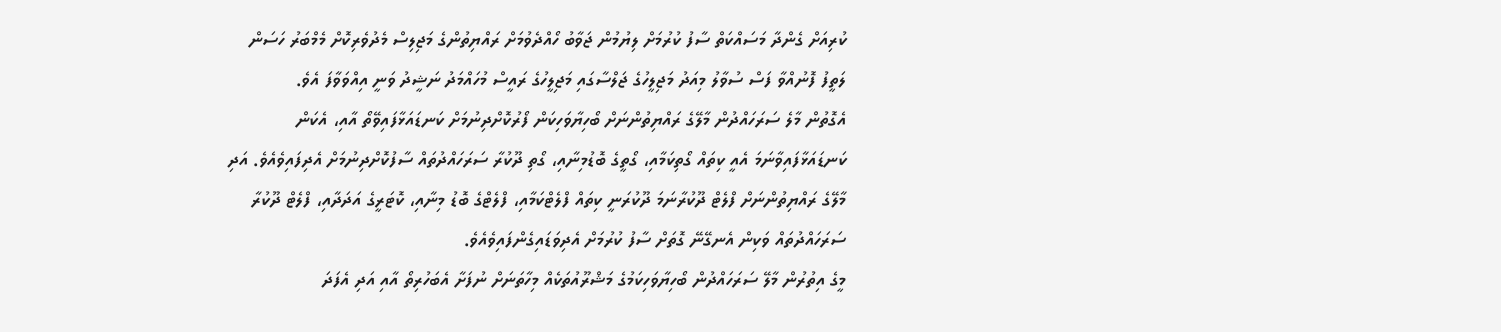ކުރިއަށް ގެންދާ މަސައްކަތް ސާފު ކުރުމަށް ލިޔުމުން ޖަވާބު ހޯއްދެވުމަށް ރައްޔިތުންގެ މަޖިލިސް މެދުވެރިކޮށް މެމްބަރު ހަސަން ލަތީފު ފޮނުއްވާ ފަސް ސުވާލު މިއަދު މަޖިލީހުގެ ޖަލްސާގައި މަޖިލީހުގެ ރައީސް މުހައްމަދު ނަޝީދު ވަނީ އިއްވަވާފަ އެވެ.
އެގޮތުން މާލެ ސަރަހައްދުން މާލޭގެ ރައްޔިތުންނަށް ބޯހިޔާވަހިކަން ފޯރުކޮށްދިނުމަށް ކަނޑައަޅާފައިވޭތޯ އާއި، އެކަން ކަނޑައަޅާފައިވާނަމަ އެއީ ކިތައް ގޯތިކަމާއި، ގޯތީގެ ބޮޑުމިނާއި، ގޯތި ދޫކުރާ ސަރަހައްދުތައް ސާފުކޮށްދިނުމަށް އެދިފައިވެއެވެ. އަދި މާލޭގެ ރައްޔިތުންނަށް ފްލެޓް ދޫކުރާނަމަ ދޫކުރަނީ ކިތައް ފްލެޓްކަމާއި، ފްލެޓްގެ ބޮޑު މިނާއި، ކޮޓަރީގެ އަދަދާއި، ފްލެޓް ދޫކުރާ ސަރަހައްދުތައް ވަކިން އެނގޭނޭ ގޮތަށް ސާފު ކުރުމަށް އެދިވަޑައިގެންފައިވެއެވެ.
މީގެ އިތުރުން މާލޭ ސަރަހައްދުން ބޯހިޔާވަހިކަމުގެ މަޝްރޫއުތަކެއް މިހާތަނަށް ނުފަށާ އެބަހުރިތޯ އާއި އަދި އެފަދަ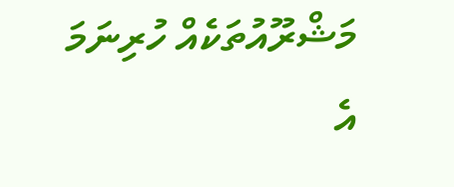މަޝްރޫއުތަކެއް ހުރިނަމަ އެ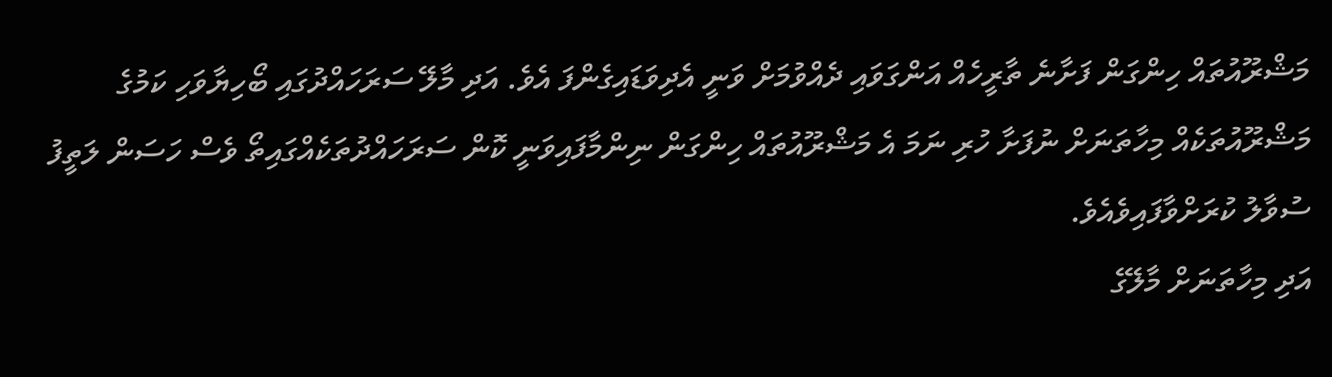މަޝްރޫއުތައް ހިންގަން ފަށާނެ ތާރީހެއް އަންގަވައި ދެއްވުމަށް ވަނީ އެދިވަޑައިގެންފަ އެވެ. އަދި މާލޭ ސަރަހައްދުގައި ބޯހިޔާވަހި ކަމުގެ މަޝްރޫއުތަކެއް މިހާތަނަށް ނުފަށާ ހުރި ނަމަ އެ މަޝްރޫއުތައް ހިންގަން ނިންމާފައިވަނީ ކޮން ސަރަހައްދުތަކެއްގައިތޯ ވެސް ހަސަން ލަތީފު ސުވާލު ކުރަށްވާފައިވެއެވެ.
އަދި މިހާތަނަށް މާލޭގެ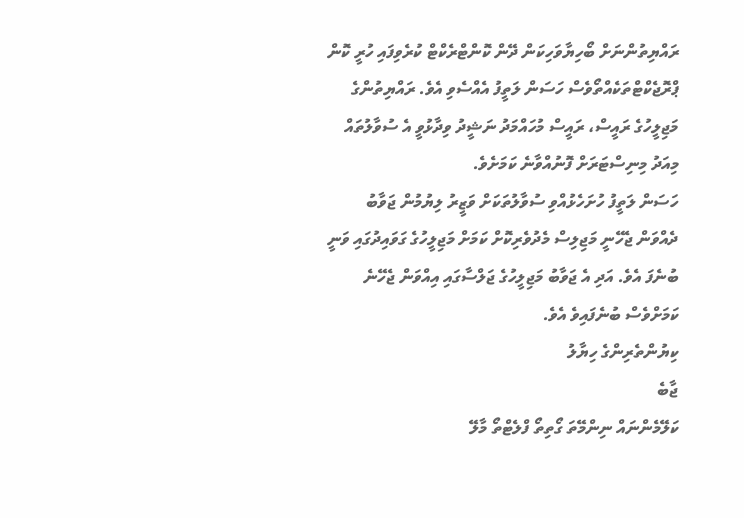ރައްޔިތުންނަށް ބޯހިޔާވަހިކަން ދޭން ކޮންޓްރެކްޓް ކުރެވިފައި ހުރީ ކޮން ޕްރޮޖެކްޓްތަކެއްތޯވެސް ހަސަން ލަތީފު އެއްސެވި އެވެ. ރައްޔިތުންގެ މަޖިލީހުގެ ރައީސް، ރައީސް މުހައްމަދު ނަޝީދު ވިދާޅުވީ އެ ސުވާލުތައް މިއަދު މިނިސްޓަރަށް ފޮނުއްވާނެ ކަމަށެވެ.
ހަސަން ލަތީފު ހުށަހެޅުއްވި ސުވާލުތަކަށް ވަޒީރު ލިޔުމުން ޖަވާބު ދެއްވަން ޖެހޭނީ މަޖިލިސް މެދުވެރިކޮށް ކަމަށް މަޖިލީހުގެ ގަވައިދުގައި ވަނީ ބުނެފަ އެވެ. އަދި އެ ޖަވާބު މަޖިލީހުގެ ޖަލްސާގައި އިއްވަން ޖެހޭނެ ކަމަށްވެސް ބުނެފައިވެ އެވެ.
ކިޔުންތެރިންގެ ހިޔާލު
ޖާބެ
ކަލޭމެންނައް ނިންމޭތަ ގޯތިތޯ ފްލެޓްތޯ މާލޭ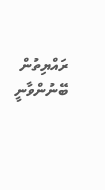ރައްޔިތުން ބޭނުންވާނީ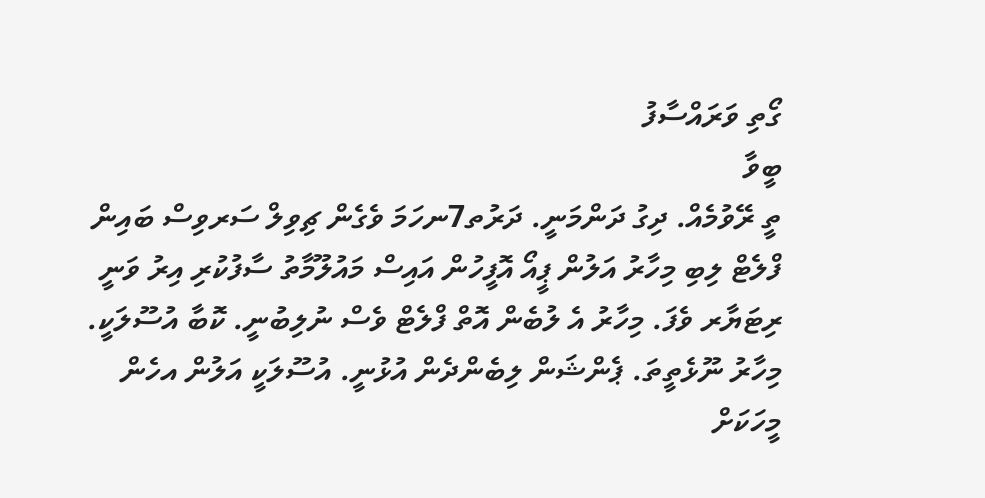ގޯތި ވަރައްސާފު
ބީވާ
ތީ ރޭވުމެއް. ދިގު ދަންމަނީ. ދަރުތ7ނހަމަ ވެގެން ޗިވިލް ސަރވިސް ބައިން ފްލެޓް ލިބި މިހާރު އަލުން ޕީއޯ އޮފީހުން އައިސް މައުލޫމާތު ސާފުކުރި އިރު ވަނީ ރިޓަޔާރ ވެފަ. މިހާރު އެ ލުބެން އޮތް ފްލެޓް ވެސް ނުލިބުނީ. ކޮބާ އުސޫލަކީ. މިހާރު ނޫޅެތީތަ. ޕެންޝަން ލިބެންދެން އުޅުނީ. އުސޫލަކީ އަލުން އހެން މީހަކަށް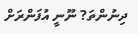ދިނުންތަ? ނޫނީ އުފަންރަށް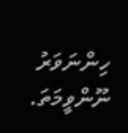ހިންނަވަރު ނޫންވީމަތަ.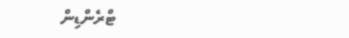ޓްރެންޑިން